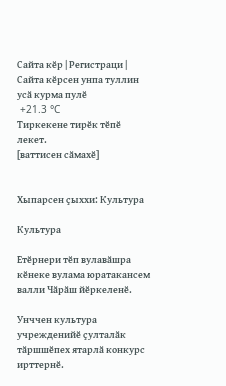Сайта кӗр | Регистраци | Сайта кӗрсен унпа туллин усӑ курма пулӗ
 +21.3 °C
Тиркекене тирӗк тӗпӗ лекет.
[ваттисен сӑмахӗ]


Хыпарсен ҫыххи: Культура

Культура

Етӗрнери тӗп вулавӑшра кӗнеке вулама юратакансем валли Чӑрӑш йӗркеленӗ.

Унччен культура учрежденийӗ ҫулталӑк тӑршшӗпех ятарлӑ конкурс ирттернӗ.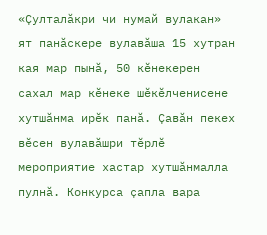«Ҫулталӑкри чи нумай вулакан» ят панӑскере вулавӑша 15 хутран кая мар пынӑ, 50 кӗнекерен сахал мар кӗнеке шӗкӗлченисене хутшӑнма ирӗк панӑ. Ҫавӑн пекех вӗсен вулавӑшри тӗрлӗ мероприятие хастар хутшӑнмалла пулнӑ. Конкурса ҫапла вара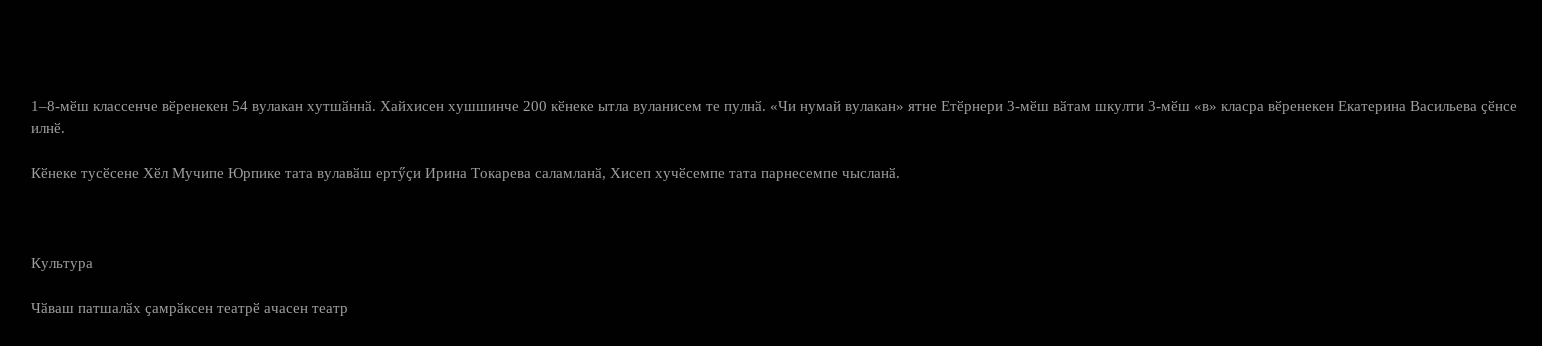1–8-мӗш классенче вӗренекен 54 вулакан хутшӑннӑ. Хайхисен хушшинче 200 кӗнеке ытла вуланисем те пулнӑ. «Чи нумай вулакан» ятне Етӗрнери 3-мӗш вӑтам шкулти 3-мӗш «в» класра вӗренекен Екатерина Васильева ҫӗнсе илнӗ.

Кӗнеке тусӗсене Хӗл Мучипе Юрпике тата вулавӑш ертӳҫи Ирина Токарева саламланӑ, Хисеп хучӗсемпе тата парнесемпе чысланӑ.



Культура

Чӑваш патшалӑх ҫамрӑксен театрӗ ачасен театр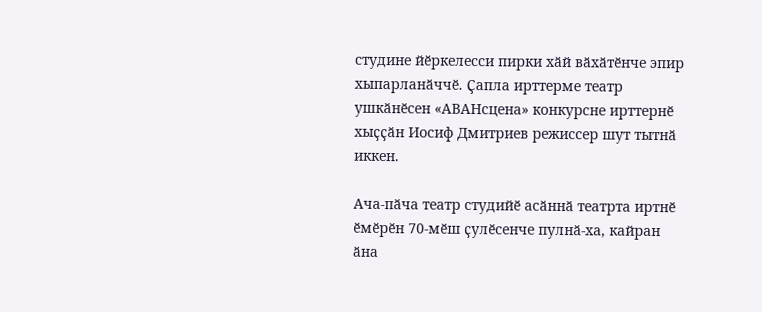студине йӗркелесси пирки хӑй вӑхӑтӗнче эпир хыпарланӑччӗ. Ҫапла ирттерме театр ушкӑнӗсен «АВАНсцена» конкурсне ирттернӗ хыҫҫӑн Иосиф Дмитриев режиссер шут тытнӑ иккен.

Ача-пӑча театр студийӗ асӑннӑ театрта иртнӗ ӗмӗрӗн 70-мӗш ҫулӗсенче пулнӑ-ха, кайран ӑна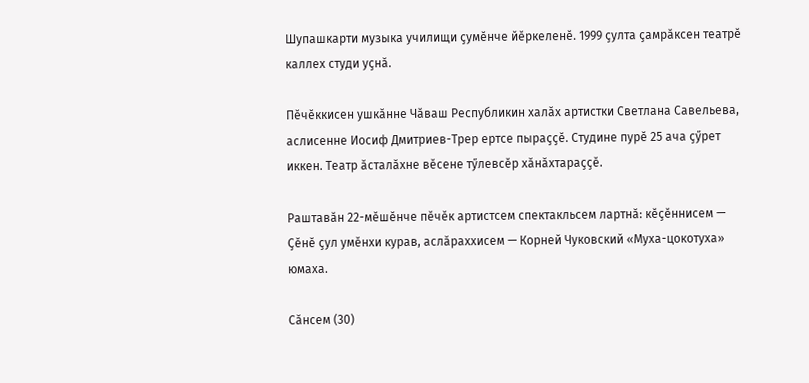Шупашкарти музыка училищи ҫумӗнче йӗркеленӗ. 1999 ҫулта ҫамрӑксен театрӗ каллех студи уҫнӑ.

Пӗчӗккисен ушкӑнне Чӑваш Республикин халӑх артистки Светлана Савельева, аслисенне Иосиф Дмитриев-Трер ертсе пыраҫҫӗ. Студине пурӗ 25 ача ҫӳрет иккен. Театр ӑсталӑхне вӗсене тӳлевсӗр хӑнӑхтараҫҫӗ.

Раштавӑн 22-мӗшӗнче пӗчӗк артистсем спектакльсем лартнӑ: кӗҫӗннисем — Ҫӗнӗ ҫул умӗнхи курав, аслӑраххисем — Корней Чуковский «Муха-цокотуха» юмаха.

Сӑнсем (30)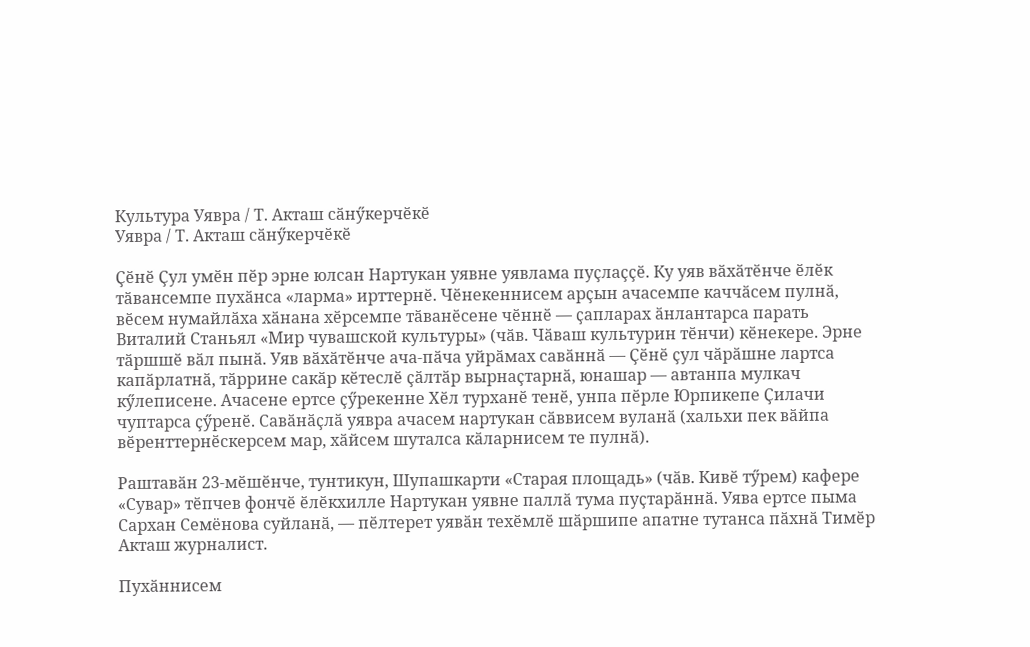Культура Уявра / Т. Акташ сӑнӳкерчӗкӗ
Уявра / Т. Акташ сӑнӳкерчӗкӗ

Ҫӗнӗ Ҫул умӗн пӗр эрне юлсан Нартукан уявне уявлама пуҫлаҫҫӗ. Ку уяв вӑхӑтӗнче ӗлӗк тӑвансемпе пухӑнса «ларма» ирттернӗ. Чӗнекеннисем арҫын ачасемпе каччӑсем пулнӑ, вӗсем нумайлӑха хӑнана хӗрсемпе тӑванӗсене чӗннӗ — ҫапларах ӑнлантарса парать Виталий Станьял «Мир чувашской культуры» (чӑв. Чӑваш культурин тӗнчи) кӗнекере. Эрне тӑршшӗ вӑл пынӑ. Уяв вӑхӑтӗнче ача-пӑча уйрӑмах савӑннӑ — Ҫӗнӗ ҫул чӑрӑшне лартса капӑрлатнӑ, тӑррине сакӑр кӗтеслӗ ҫӑлтӑр вырнаҫтарнӑ, юнашар — автанпа мулкач кӳлеписене. Ачасене ертсе ҫӳрекенне Хӗл турханӗ тенӗ, унпа пӗрле Юрпикепе Ҫилачи чуптарса ҫӳренӗ. Савӑнӑҫлӑ уявра ачасем нартукан сӑввисем вуланӑ (хальхи пек вӑйпа вӗренттернӗскерсем мар, хӑйсем шуталса кӑларнисем те пулнӑ).

Раштавӑн 23-мӗшӗнче, тунтикун, Шупашкарти «Старая площадь» (чӑв. Кивӗ тӳрем) кафере «Сувар» тӗпчев фончӗ ӗлӗкхилле Нартукан уявне паллӑ тума пуҫтарӑннӑ. Уява ертсе пыма Сархан Семёнова суйланӑ, — пӗлтерет уявӑн техӗмлӗ шӑршипе апатне тутанса пӑхнӑ Тимӗр Акташ журналист.

Пухӑннисем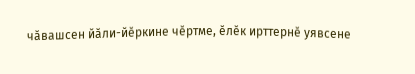чӑвашсен йӑли-йӗркине чӗртме, ӗлӗк ирттернӗ уявсене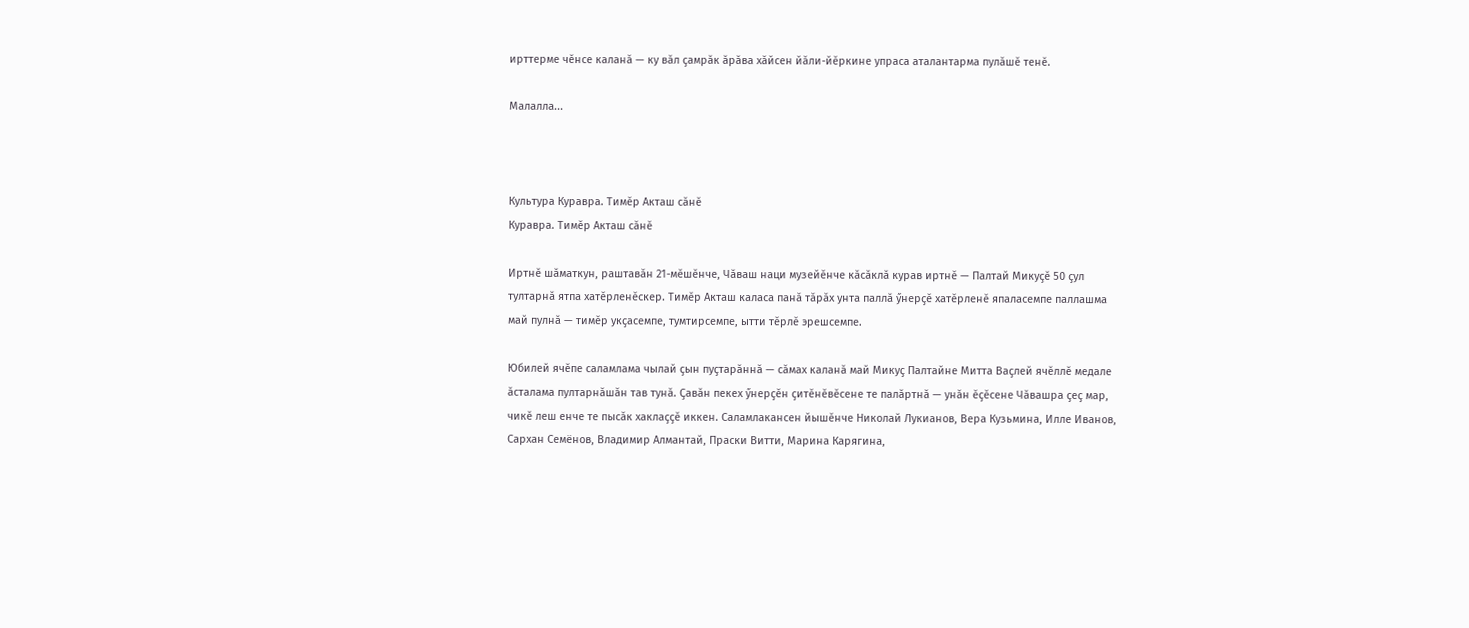ирттерме чӗнсе каланӑ — ку вӑл ҫамрӑк ӑрӑва хӑйсен йӑли-йӗркине упраса аталантарма пулӑшӗ тенӗ.

Малалла...



Культура Куравра. Тимӗр Акташ сӑнӗ
Куравра. Тимӗр Акташ сӑнӗ

Иртнӗ шӑматкун, раштавӑн 21-мӗшӗнче, Чӑваш наци музейӗнче кӑсӑклӑ курав иртнӗ — Палтай Микуҫӗ 50 ҫул тултарнӑ ятпа хатӗрленӗскер. Тимӗр Акташ каласа панӑ тӑрӑх унта паллӑ ӳнерҫӗ хатӗрленӗ япаласемпе паллашма май пулнӑ — тимӗр укҫасемпе, тумтирсемпе, ытти тӗрлӗ эрешсемпе.

Юбилей ячӗпе саламлама чылай ҫын пуҫтарӑннӑ — сӑмах каланӑ май Микуҫ Палтайне Митта Ваҫлей ячӗллӗ медале ӑсталама пултарнӑшӑн тав тунӑ. Ҫавӑн пекех ӳнерҫӗн ҫитӗнӗвӗсене те палӑртнӑ — унӑн ӗҫӗсене Чӑвашра ҫеҫ мар, чикӗ леш енче те пысӑк хаклаҫҫӗ иккен. Саламлакансен йышӗнче Николай Лукианов, Вера Кузьмина, Илле Иванов, Сархан Семёнов, Владимир Алмантай, Праски Витти, Марина Карягина,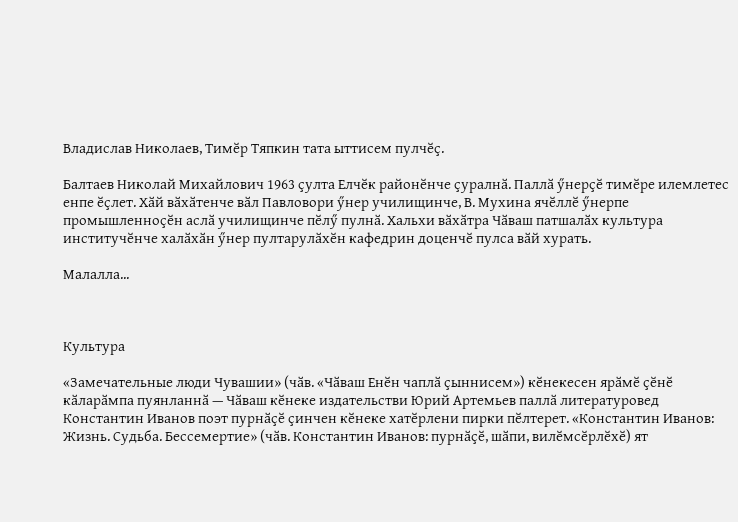Владислав Николаев, Тимӗр Тяпкин тата ыттисем пулчӗҫ.

Балтаев Николай Михайлович 1963 ҫулта Елчӗк районӗнче ҫуралнӑ. Паллӑ ӳнерҫӗ тимӗре илемлетес енпе ӗҫлет. Хӑй вӑхӑтенче вӑл Павловори ӳнер училищинче, В. Мухина ячӗллӗ ӳнерпе промышленноҫӗн аслӑ училищинче пӗлӳ пулнӑ. Хальхи вӑхӑтра Чӑваш патшалӑх культура институчӗнче халӑхӑн ӳнер пултарулӑхӗн кафедрин доценчӗ пулса вӑй хурать.

Малалла...



Культура

«Замечательные люди Чувашии» (чӑв. «Чӑваш Енӗн чаплӑ ҫыннисем») кӗнекесен ярӑмӗ ҫӗнӗ кӑларӑмпа пуянланнӑ — Чӑваш кӗнеке издательстви Юрий Артемьев паллӑ литературовед Константин Иванов поэт пурнӑҫӗ ҫинчен кӗнеке хатӗрлени пирки пӗлтерет. «Константин Иванов: Жизнь. Судьба. Бессемертие» (чӑв. Константин Иванов: пурнӑҫӗ, шӑпи, вилӗмсӗрлӗхӗ) ят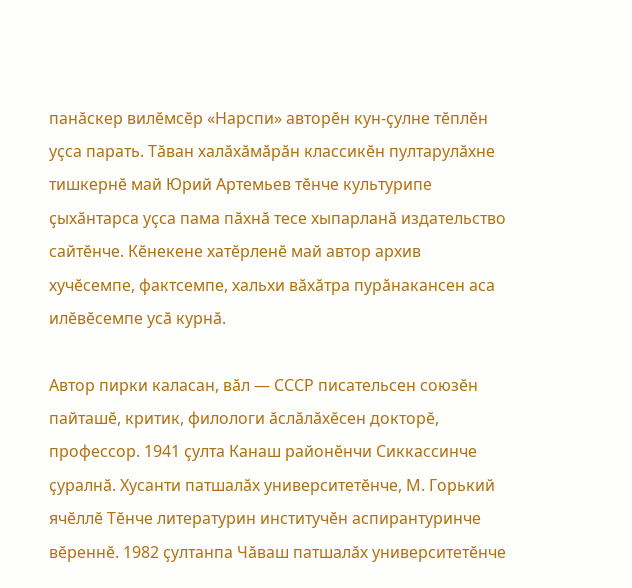панӑскер вилӗмсӗр «Нарспи» авторӗн кун-ҫулне тӗплӗн уҫса парать. Тӑван халӑхӑмӑрӑн классикӗн пултарулӑхне тишкернӗ май Юрий Артемьев тӗнче культурипе ҫыхӑнтарса уҫса пама пӑхнӑ тесе хыпарланӑ издательство сайтӗнче. Кӗнекене хатӗрленӗ май автор архив хучӗсемпе, фактсемпе, хальхи вӑхӑтра пурӑнакансен аса илӗвӗсемпе усӑ курнӑ.

Автор пирки каласан, вӑл — СССР писательсен союзӗн пайташӗ, критик, филологи ӑслӑлӑхӗсен докторӗ, профессор. 1941 ҫулта Канаш районӗнчи Сиккассинче ҫуралнӑ. Хусанти патшалӑх университетӗнче, М. Горький ячӗллӗ Тӗнче литературин институчӗн аспирантуринче вӗреннӗ. 1982 ҫултанпа Чӑваш патшалӑх университетӗнче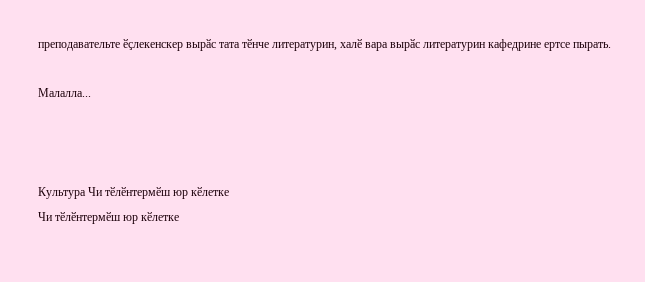преподавательте ӗҫлекенскер вырӑс тата тӗнче литературин, халӗ вара вырӑс литературин кафедрине ертсе пырать.

Малалла...



Культура Чи тӗлӗнтермӗш юр кӗлетке
Чи тӗлӗнтермӗш юр кӗлетке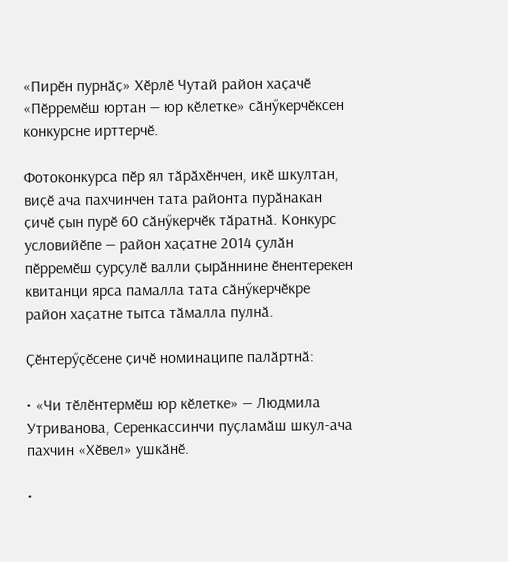«Пирӗн пурнӑҫ» Хӗрлӗ Чутай район хаҫачӗ «Пӗрремӗш юртан — юр кӗлетке» сӑнӳкерчӗксен конкурсне ирттерчӗ.

Фотоконкурса пӗр ял тӑрӑхӗнчен, икӗ шкултан, виҫӗ ача пахчинчен тата районта пурӑнакан ҫичӗ ҫын пурӗ 60 сӑнӳкерчӗк тӑратнӑ. Конкурс условийӗпе — район хаҫатне 2014 ҫулӑн пӗрремӗш ҫурҫулӗ валли ҫырӑннине ӗнентерекен квитанци ярса памалла тата сӑнӳкерчӗкре район хаҫатне тытса тӑмалла пулнӑ.

Ҫӗнтерӳҫӗсене ҫичӗ номинаципе палӑртнӑ:

• «Чи тӗлӗнтермӗш юр кӗлетке» — Людмила Утриванова, Серенкассинчи пуҫламӑш шкул-ача пахчин «Хӗвел» ушкӑнӗ.

•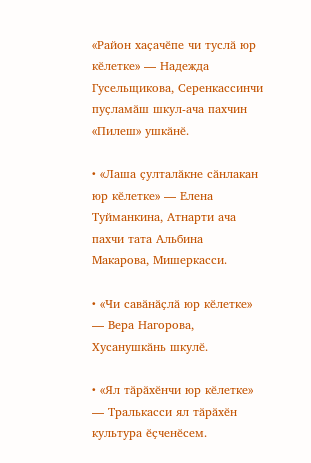«Район хаҫачӗпе чи туслӑ юр кӗлетке» — Надежда Гусельщикова, Серенкассинчи пуҫламӑш шкул-ача пахчин «Пилеш» ушкӑнӗ.

• «Лаша ҫулталӑкне сӑнлакан юр кӗлетке» — Елена Туйманкина, Атнарти ача пахчи тата Альбина Макарова, Мишеркасси.

• «Чи савӑнӑҫлӑ юр кӗлетке» — Вера Нагорова, Хусанушкӑнь шкулӗ.

• «Ял тӑрӑхӗнчи юр кӗлетке» — Тралькасси ял тӑрӑхӗн культура ӗҫченӗсем.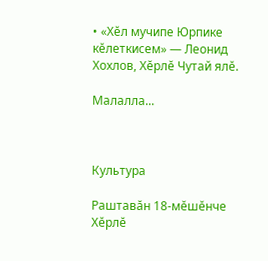• «Хӗл мучипе Юрпике кӗлеткисем» — Леонид Хохлов, Хӗрлӗ Чутай ялӗ.

Малалла...



Культура

Раштавӑн 18-мӗшӗнче Хӗрлӗ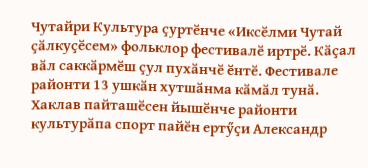Чутайри Культура ҫуртӗнче «Иксӗлми Чутай ҫӑлкуҫӗсем» фольклор фестивалӗ иртрӗ. Кӑҫал вӑл саккӑрмӗш ҫул пухӑнчӗ ӗнтӗ. Фестивале районти 13 ушкӑн хутшӑнма кӑмӑл тунӑ. Хаклав пайташӗсен йышӗнче районти культурӑпа спорт пайӗн ертӳҫи Александр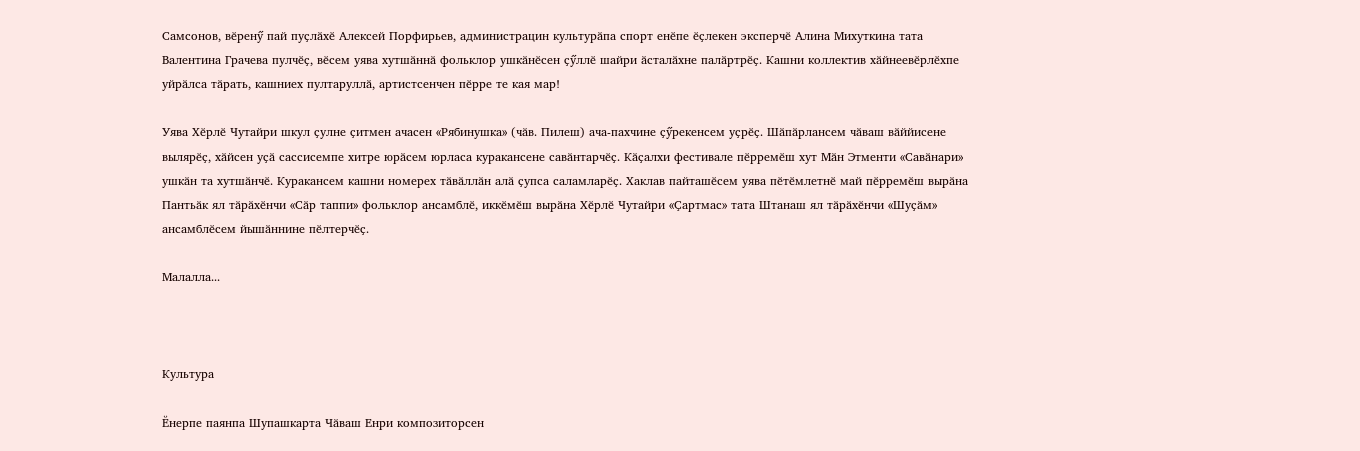Самсонов, вӗренӳ пай пуҫлӑхӗ Алексей Порфирьев, администрацин культурӑпа спорт енӗпе ӗҫлекен эксперчӗ Алина Михуткина тата Валентина Грачева пулчӗҫ, вӗсем уява хутшӑннӑ фольклор ушкӑнӗсен ҫӳллӗ шайри ӑсталӑхне палӑртрӗҫ. Кашни коллектив хӑйнеевӗрлӗхпе уйрӑлса тӑрать, кашниех пултаруллӑ, артистсенчен пӗрре те кая мар!

Уява Хӗрлӗ Чутайри шкул ҫулне ҫитмен ачасен «Рябинушка» (чӑв. Пилеш) ача-пахчине ҫӳрекенсем уҫрӗҫ. Шӑпӑрлансем чӑваш вӑййисене вылярӗҫ, хӑйсен уҫӑ сассисемпе хитре юрӑсем юрласа куракансене савӑнтарчӗҫ. Кӑҫалхи фестивале пӗрремӗш хут Мӑн Этменти «Савӑнари» ушкӑн та хутшӑнчӗ. Куракансем кашни номерех тӑвӑллӑн алӑ ҫупса саламларӗҫ. Хаклав пайташӗсем уява пӗтӗмлетнӗ май пӗрремӗш вырӑна Пантьӑк ял тӑрӑхӗнчи «Сӑр таппи» фольклор ансамблӗ, иккӗмӗш вырӑна Хӗрлӗ Чутайри «Ҫартмас» тата Штанаш ял тӑрӑхӗнчи «Шуҫӑм» ансамблӗсем йышӑннине пӗлтерчӗҫ.

Малалла...



Культура

Ӗнерпе паянпа Шупашкарта Чӑваш Енри композиторсен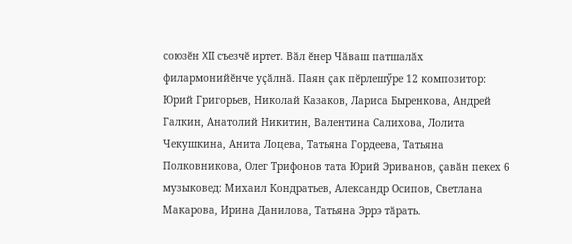союзӗн XII съезчӗ иртет. Вӑл ӗнер Чӑваш патшалӑх филармонийӗнче уҫӑлнӑ. Паян ҫак пӗрлешӳре 12 композитор: Юрий Григорьев, Николай Казаков, Лариса Быренкова, Андрей Галкин, Анатолий Никитин, Валентина Салихова, Лолита Чекушкина, Анита Лоцева, Татьяна Гордеева, Татьяна Полковникова, Олег Трифонов тата Юрий Эриванов, ҫавӑн пекех 6 музыковед: Михаил Кондратьев, Александр Осипов, Светлана Макарова, Ирина Данилова, Татьяна Эррэ тӑрать.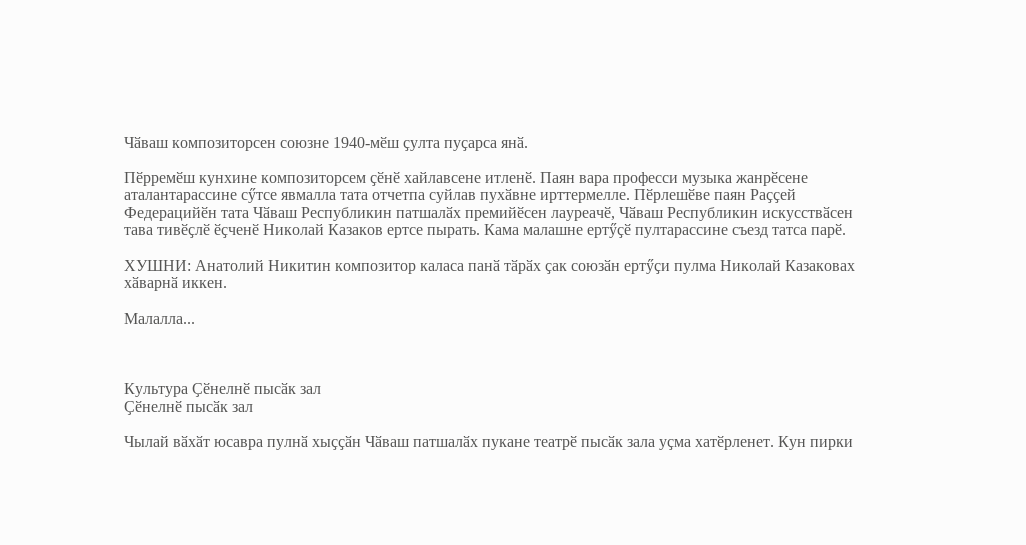Чӑваш композиторсен союзне 1940-мӗш ҫулта пуҫарса янӑ.

Пӗрремӗш кунхине композиторсем ҫӗнӗ хайлавсене итленӗ. Паян вара професси музыка жанрӗсене аталантарассине сӳтсе явмалла тата отчетпа суйлав пухӑвне ирттермелле. Пӗрлешӗве паян Раҫҫей Федерацийӗн тата Чӑваш Республикин патшалӑх премийӗсен лауреачӗ, Чӑваш Республикин искусствӑсен тава тивӗҫлӗ ӗҫченӗ Николай Казаков ертсе пырать. Кама малашне ертӳҫӗ пултарассине съезд татса парӗ.

ХУШНИ: Анатолий Никитин композитор каласа панӑ тӑрӑх ҫак союзӑн ертӳҫи пулма Николай Казаковах хӑварнӑ иккен.

Малалла...



Культура Ҫӗнелнӗ пысӑк зал
Ҫӗнелнӗ пысӑк зал

Чылай вӑхӑт юсавра пулнӑ хыҫҫӑн Чӑваш патшалӑх пукане театрӗ пысӑк зала уҫма хатӗрленет. Кун пирки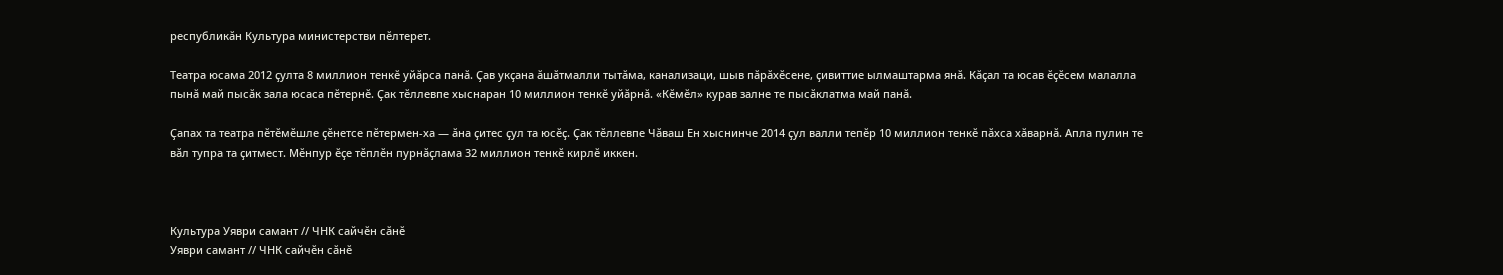республикӑн Культура министерстви пӗлтерет.

Театра юсама 2012 ҫулта 8 миллион тенкӗ уйӑрса панӑ. Ҫав укҫана ӑшӑтмалли тытӑма, канализаци, шыв пӑрӑхӗсене, ҫивиттие ылмаштарма янӑ. Кӑҫал та юсав ӗҫӗсем малалла пынӑ май пысӑк зала юсаса пӗтернӗ. Ҫак тӗллевпе хыснаран 10 миллион тенкӗ уйӑрнӑ. «Кӗмӗл» курав залне те пысӑклатма май панӑ.

Ҫапах та театра пӗтӗмӗшле ҫӗнетсе пӗтермен-ха — ӑна ҫитес ҫул та юсӗҫ. Ҫак тӗллевпе Чӑваш Ен хыснинче 2014 ҫул валли тепӗр 10 миллион тенкӗ пӑхса хӑварнӑ. Апла пулин те вӑл тупра та ҫитмест. Мӗнпур ӗҫе тӗплӗн пурнӑҫлама 32 миллион тенкӗ кирлӗ иккен.



Культура Уяври самант // ЧНК сайчӗн сӑнӗ
Уяври самант // ЧНК сайчӗн сӑнӗ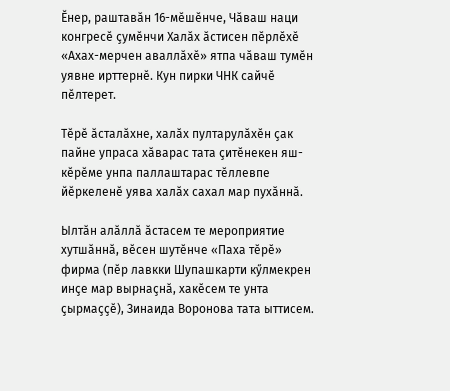Ӗнер, раштавӑн 16-мӗшӗнче, Чӑваш наци конгресӗ ҫумӗнчи Халӑх ӑстисен пӗрлӗхӗ «Ахах-мерчен аваллӑхӗ» ятпа чӑваш тумӗн уявне ирттернӗ. Кун пирки ЧНК сайчӗ пӗлтерет.

Тӗрӗ ӑсталӑхне, халӑх пултарулӑхӗн ҫак пайне упраса хӑварас тата ҫитӗнекен яш-кӗрӗме унпа паллаштарас тӗллевпе йӗркеленӗ уява халӑх сахал мар пухӑннӑ.

Ылтӑн алӑллӑ ӑстасем те мероприятие хутшӑннӑ, вӗсен шутӗнче «Паха тӗрӗ» фирма (пӗр лавкки Шупашкарти кӳлмекрен инҫе мар вырнаҫнӑ, хакӗсем те унта ҫырмаҫҫӗ), Зинаида Воронова тата ыттисем.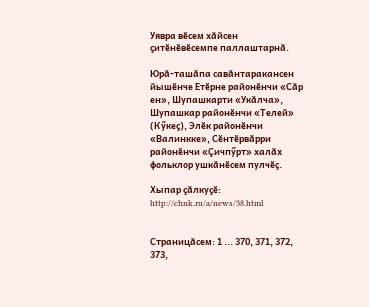Уявра вӗсем хӑйсен ҫитӗнӗвӗсемпе паллаштарнӑ.

Юрӑ-ташӑпа савӑнтаракансен йышӗнче Етӗрне районӗнчи «Сӑр ен», Шупашкарти «Укӑлча», Шупашкар районӗнчи «Телей» (Кӳкеҫ), Элӗк районӗнчи «Валинкке», Сӗнтӗрвӑрри районӗнчи «Ҫичпӳрт» халӑх фольклор ушкӑнӗсем пулчӗҫ.

Хыпар ҫӑлкуҫӗ: http://chnk.ru/a/news/38.html


Страницӑсем: 1 ... 370, 371, 372, 373,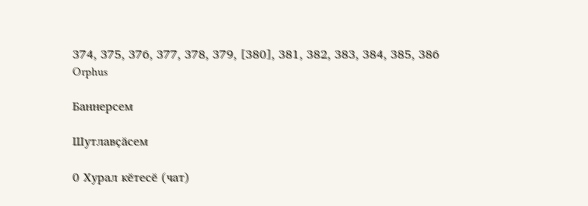374, 375, 376, 377, 378, 379, [380], 381, 382, 383, 384, 385, 386
Orphus

Баннерсем

Шутлавҫӑсем

0 Хурал кӗтесӗ (чат)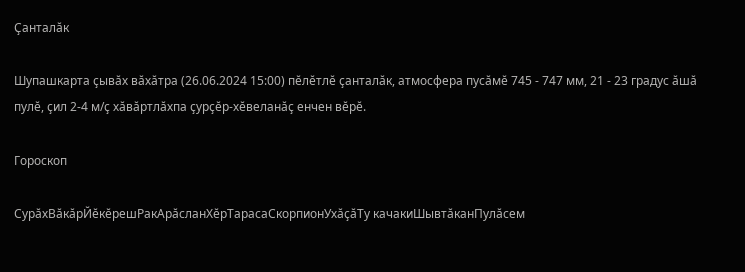Ҫанталӑк

Шупашкарта ҫывӑх вӑхӑтра (26.06.2024 15:00) пӗлӗтлӗ ҫанталӑк, атмосфера пусӑмӗ 745 - 747 мм, 21 - 23 градус ӑшӑ пулӗ, ҫил 2-4 м/ҫ хӑвӑртлӑхпа ҫурҫӗр-хӗвеланӑҫ енчен вӗрӗ.

Гороскоп

СурӑхВӑкӑрЙӗкӗрешРакАрӑсланХӗрТарасаСкорпионУхӑҫӑТу качакиШывтӑканПулӑсем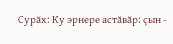Сурӑх: Ку эрнере астăвăр: çын -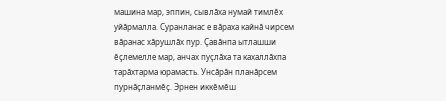машина мар, эппин, сывлăха нумай тимлĕх уйăрмалла. Суранланас е вăраха кайнă чирсем вăранас хăрушлăх пур. Çавăнпа ытлашши ĕçлемелле мар, анчах пуçлăха та кахаллăхпа тарăхтарма юрамасть. Унсăрăн планăрсем пурнăçланмĕç. Эрнен иккĕмĕш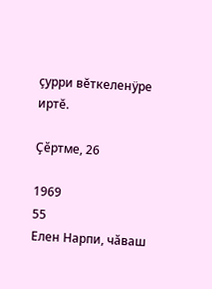çурри вĕткеленÿре иртĕ.

Ҫӗртме, 26

1969
55
Елен Нарпи, чӑваш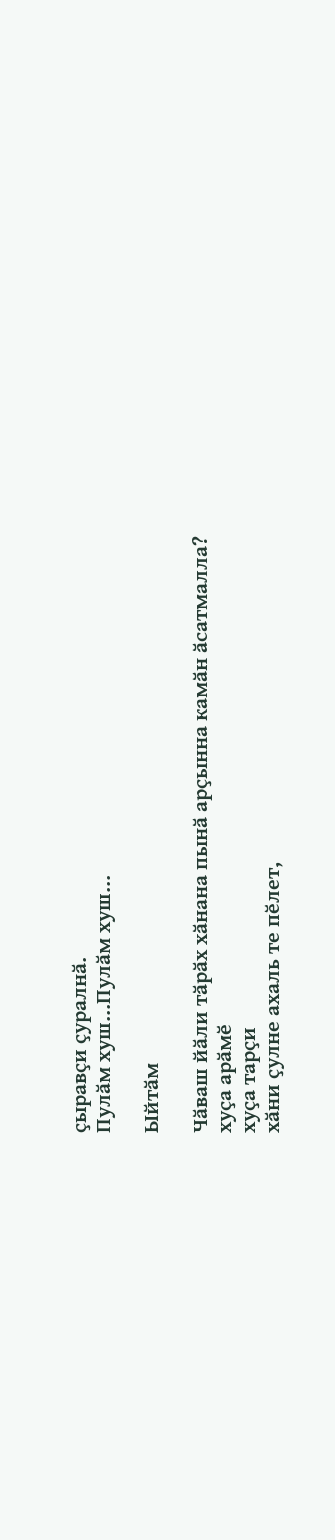ҫыравҫи ҫуралнӑ.
Пулӑм хуш...Пулӑм хуш...

Ыйтӑм

Чӑваш йӑли тӑрӑх хӑнана пынӑ арҫынна камӑн ӑсатмалла?
хуҫа арӑмӗ
хуҫа тарҫи
хӑни ҫулне ахаль те пӗлет,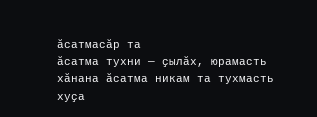ӑсатмасӑр та
ӑсатма тухни — ҫылӑх, юрамасть
хӑнана ӑсатма никам та тухмасть
хуҫа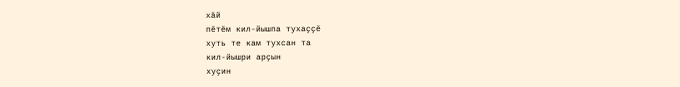хӑй
пӗтӗм кил-йышпа тухаҫҫӗ
хуть те кам тухсан та
кил-йышри арҫын
хуҫин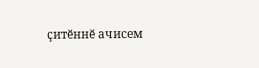ҫитӗннӗ ачисем